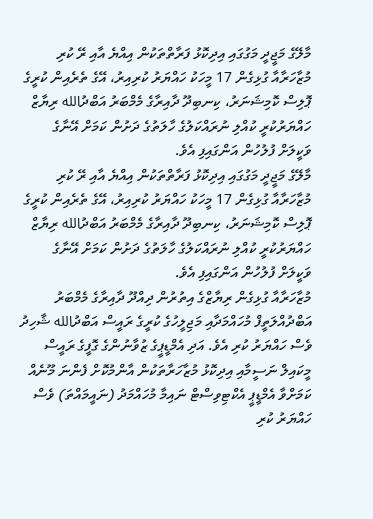މާލޭގެ މަޖީދީ މަގުގައި އިދިކޮޅު ފަރާތްތަކުން އިއްޔެ އާއި ރޭ ކުރި މުޒާހަރާއާ ގުޅިގެން 17 މީހަކު ހައްޔަރު ކުރިއިރު، އޭގެ ތެރެއިން ކުރީގެ ޕޮލިސް ކޮމިޝަނަރު، ކިނބިދޫ ދާއިރާގެ މެމްބަރު އަބްދުالله ރިޔާޒް ހައްޔަރުކުރީ ކުއްލި ނުރައްކަލުގެ ހާލަތުގެ ދަށުން ކަމަށް އޭނާގެ ވަކީލަށް ފުލުހުން އަންގައިފި އެވެ.
މާލޭގެ މަޖީދީ މަގުގައި އިދިކޮޅު ފަރާތްތަކުން އިއްޔެ އާއި ރޭ ކުރި މުޒާހަރާއާ ގުޅިގެން 17 މީހަކު ހައްޔަރު ކުރިއިރު، އޭގެ ތެރެއިން ކުރީގެ ޕޮލިސް ކޮމިޝަނަރު، ކިނބިދޫ ދާއިރާގެ މެމްބަރު އަބްދުالله ރިޔާޒް ހައްޔަރުކުރީ ކުއްލި ނުރައްކަލުގެ ހާލަތުގެ ދަށުން ކަމަށް އޭނާގެ ވަކީލަށް ފުލުހުން އަންގައިފި އެވެ.
މުޒާހަރާއާ ގުޅިގެން ރިޔާޒްގެ އިތުރުން ދިއްދޫ ދާއިރާގެ މެމްބަރު އަބްދުއްލަތީފް މުހައްމަދާއި މަޖިލީހުގެ ކުރީގެ ރައީސް އަބްދުالله ޝާހިދު ވެސް ހައްޔަރު ކުރި އެވެ. އަދި އެމްޑީޕީގެ ޒުވާނުންގެ ގޮފީގެ ރައީސް މީކައިލް ނަސީމާއި އިދިކޮޅު މުޒާހަރާތަކުން އާންމުކޮށް ފެންނަ މޫނެއް ކަމަށްވާ އެމްޑީޕީ އެކްޓިވިސްޓް ނައިމާ މުހައްމަދު (ނައީމައްތަ) ވެސް ހައްޔަރު ކުރި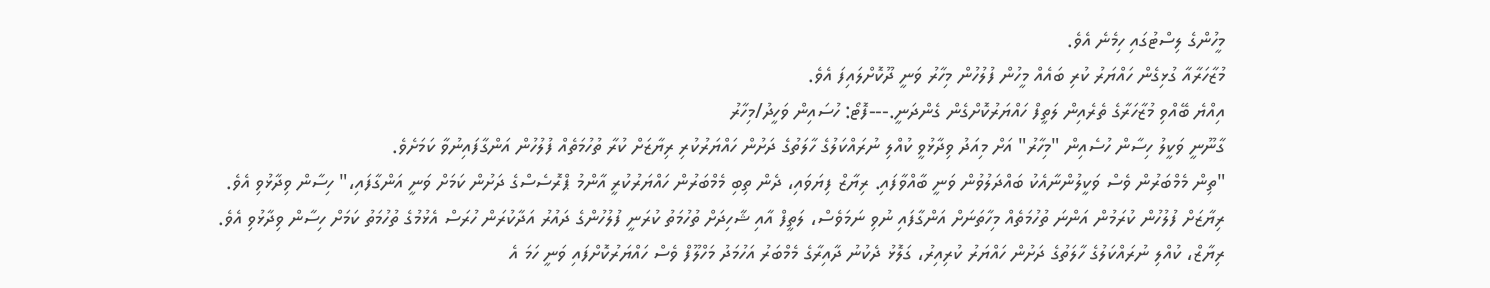މީހުންގެ ލިސްޓުގައި ހިމެނެ އެވެ.
މުޒާހަރާއާ ގުޅިގެން ހައްޔަރު ކުރި ބައެއް މީހުން ފުލުހުން މިހާރު ވަނީ ދޫކޮށްލައިފަ އެވެ.
އިއްޔެ ބޭއްވި މުޒާހަރާގެ ތެރެއިން ލަތީފް ހައްޔަރުކޮށްގެން ގެންދަނީ.---ފޮޓޯ: ހުސައިން ވަހީދު/މިހާރު
ގާނޫނީ ވަކީލު ހިސާން ހުސެއިން "މިހާރު" އަށް މިއަދު ވިދާޅުވީ ކުއްލި ނުރައްކަލުގެ ހާލަތުގެ ދަށުން ހައްޔަރުކުރި ރިޔާޒަށް ކުރާ ތުހުމަތެއް ފުލުހުން އަންގާފައިނުވާ ކަމަށެވެ.
"ތިން މެމްބަރުން ވެސް ވަކީލުންނާއެކު ބައްދަލުވުން ވަނީ ބާއްވާފައި. ރިޔާޒް ފިޔަވައި، ދެން ތިބި މެމްބަރުން ހައްޔަރުކުރީ އާންމު ޕްރޮސެސްގެ ދަށުން ކަމަށް ވަނީ އަންގާފައި،" ހިސާން ވިދާޅުވި އެވެ.
ރިޔާޒަށް ފުލުހުން ކުރަމުން އަންނަ ތުހުމަތެއް މިހާތަނަށް އަންގާފައި ނުވި ނަމަވެސް، ލަތީފް އާއި ޝާހިދަށް ތުހުމަތު ކުރަނީ ފުލުހުންގެ ދައުރު އަދާކުރަން ހުރަސް އެޅުމުގެ ތުހުމަތު ކަމަށް ހިސާން ވިދާޅުވި އެވެ.
ރިޔާޒް، ކުއްލި ނުރައްކަލުގެ ހާލަތުގެ ދަށުން ހައްޔަރު ކުރިއިރު، ގަލޮޅު ދެކުނު ދާއިރާގެ މެމްބަރު އަހުމަދު މަހްލޫފް ވެސް ހައްޔަރުކޮށްފައި ވަނީ ހަމަ އެ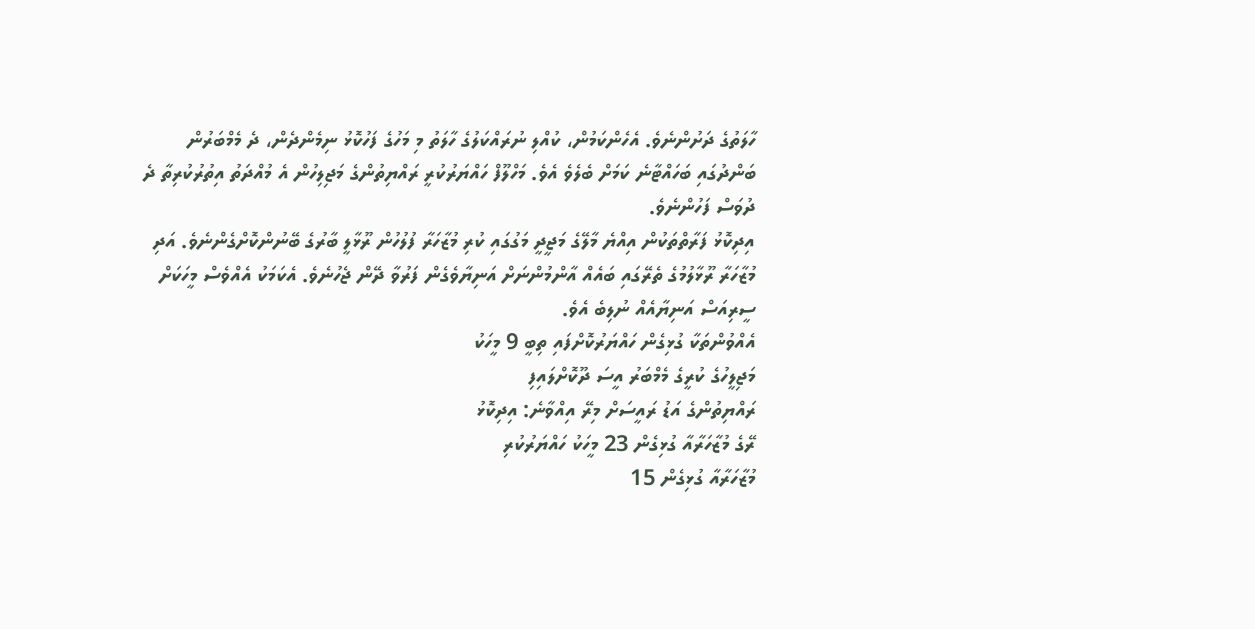ހާލަތުގެ ދަށުންނެވެ. އެހެންކަމުން، ކުއްލި ނުރައްކަލުގެ ހާލަތު މި މަހުގެ ފަހުކޮޅު ނިމެންދެން، ދެ މެމްބަރުން ބަންދުގައި ބަހައްޓާނެ ކަމަށް ބެލެވެ އެވެ. މަހްލޫފް ހައްޔަރުކުރީ ރައްޔިތުންގެ މަޖިލިހުން އެ މުއްދަތު އިތުރުކުރިތާ ދެ ދުވަސް ފަހުންނެވެ.
އިދިކޮޅު ފަރާތްތަކުން އިއްޔެ މާލޭގެ މަޖީދީ މަގުގައި ކުރި މުޒާހަރާ ފުލުހުން ރޫޅާލީ ބާރުގެ ބޭނުންކޮށްގެންނެވެ. އަދި މުޒާހަރާ ރޫޅާލުމުގެ ތެރޭގައި ބައެއް އާންމުންނަށް އަނިޔާވެގެން ފަރުވާ ދޭން ޖެހުނެވެ. އެކަމަކު އެއްވެސް މީހަކަށް ސީރިއަސް އަނިޔާއެއް ނުލިބެ އެވެ.
އެއްވުންތަކާ ގުޅިގެން ހައްޔަރުކޮށްފައި ތިބީ 9 މީހަކު
މަޖިލީހުގެ ކުރީގެ މެމްބަރު އީސަ ދޫކޮށްލައިފި
ރައްޔިތުންގެ އަޑު ރައީސަށް މިރޭ އިއްވާނެ: އިދިކޮޅު
ރޭގެ މުޒާހަރާއާ ގުޅިގެން 23 މީހަކު ހައްޔަރުކުރި
މުޒާހަރާއާ ގުޅިގެން 15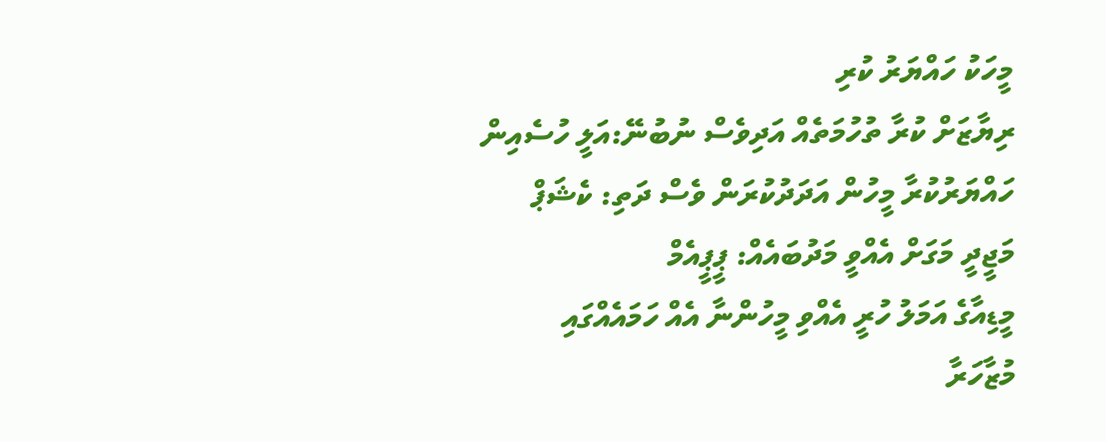މީހަކު ހައްޔަރު ކުރި
ރިޔާޒަށް ކުރާ ތުހުމަތެއް އަދިވެސް ނުބުނޭ:އަލީ ހުސެއިން
ހައްޔަރުކުރާ މީހުން އަދަދުކުރަން ވެސް ދަތި: ކެޝަޕް
މަޖީދީ މަގަށް އެއްވީ މަދުބައެއް: ޕީޕީއެމް
މީޑިއާގެ އަމަލު ހުރީ އެއްވި މީހުންނާ އެއް ހަމައެއްގައި
މުޒާހަރާ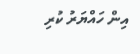އިން ހައްޔަރު ކުރި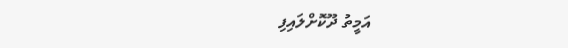އަމީތު ދޫކޮށްލައިފި